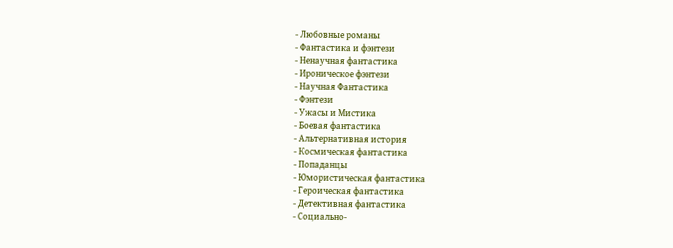- Любовные романы
- Фантастика и фэнтези
- Ненаучная фантастика
- Ироническое фэнтези
- Научная Фантастика
- Фэнтези
- Ужасы и Мистика
- Боевая фантастика
- Альтернативная история
- Космическая фантастика
- Попаданцы
- Юмористическая фантастика
- Героическая фантастика
- Детективная фантастика
- Социально-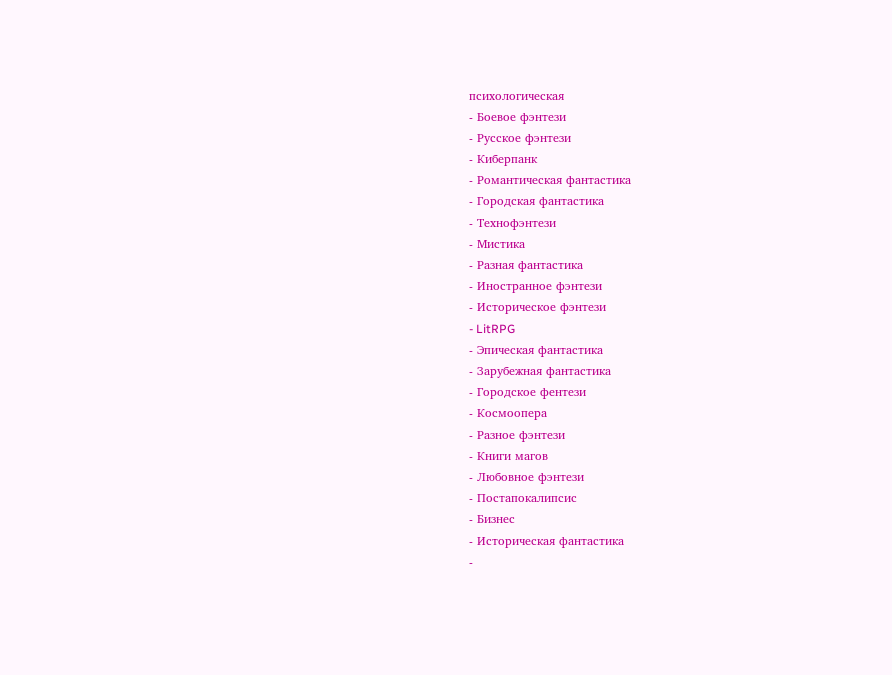психологическая
- Боевое фэнтези
- Русское фэнтези
- Киберпанк
- Романтическая фантастика
- Городская фантастика
- Технофэнтези
- Мистика
- Разная фантастика
- Иностранное фэнтези
- Историческое фэнтези
- LitRPG
- Эпическая фантастика
- Зарубежная фантастика
- Городское фентези
- Космоопера
- Разное фэнтези
- Книги магов
- Любовное фэнтези
- Постапокалипсис
- Бизнес
- Историческая фантастика
-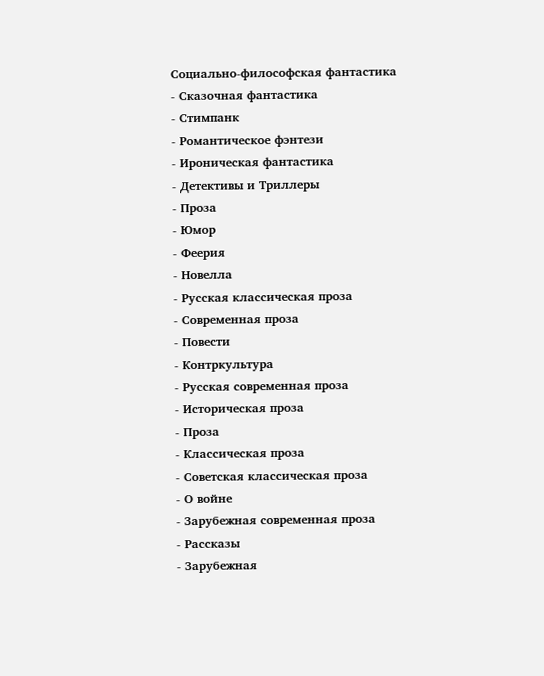Социально-философская фантастика
- Сказочная фантастика
- Стимпанк
- Романтическое фэнтези
- Ироническая фантастика
- Детективы и Триллеры
- Проза
- Юмор
- Феерия
- Новелла
- Русская классическая проза
- Современная проза
- Повести
- Контркультура
- Русская современная проза
- Историческая проза
- Проза
- Классическая проза
- Советская классическая проза
- О войне
- Зарубежная современная проза
- Рассказы
- Зарубежная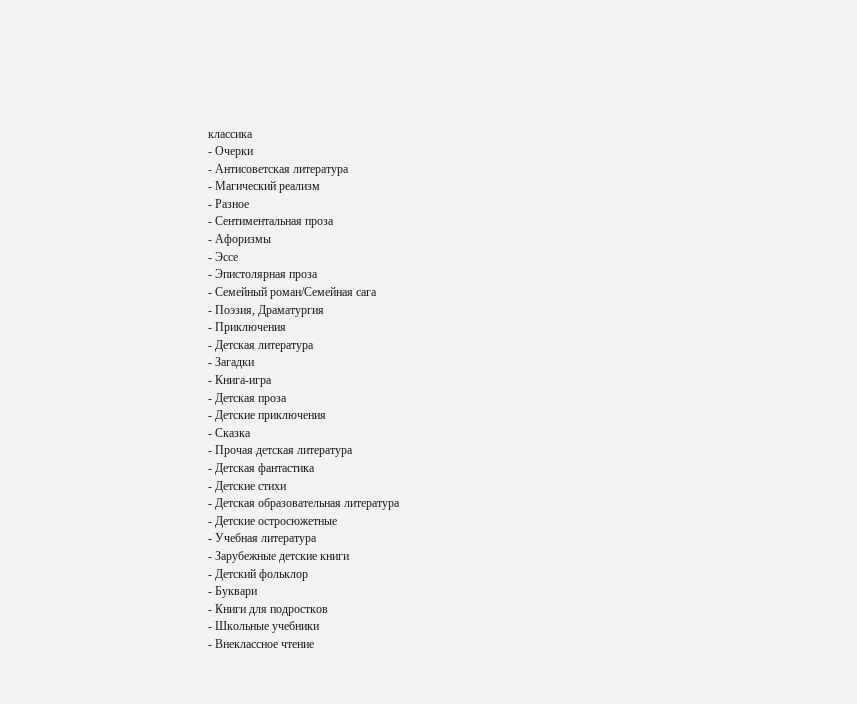классика
- Очерки
- Антисоветская литература
- Магический реализм
- Разное
- Сентиментальная проза
- Афоризмы
- Эссе
- Эпистолярная проза
- Семейный роман/Семейная сага
- Поэзия, Драматургия
- Приключения
- Детская литература
- Загадки
- Книга-игра
- Детская проза
- Детские приключения
- Сказка
- Прочая детская литература
- Детская фантастика
- Детские стихи
- Детская образовательная литература
- Детские остросюжетные
- Учебная литература
- Зарубежные детские книги
- Детский фольклор
- Буквари
- Книги для подростков
- Школьные учебники
- Внеклассное чтение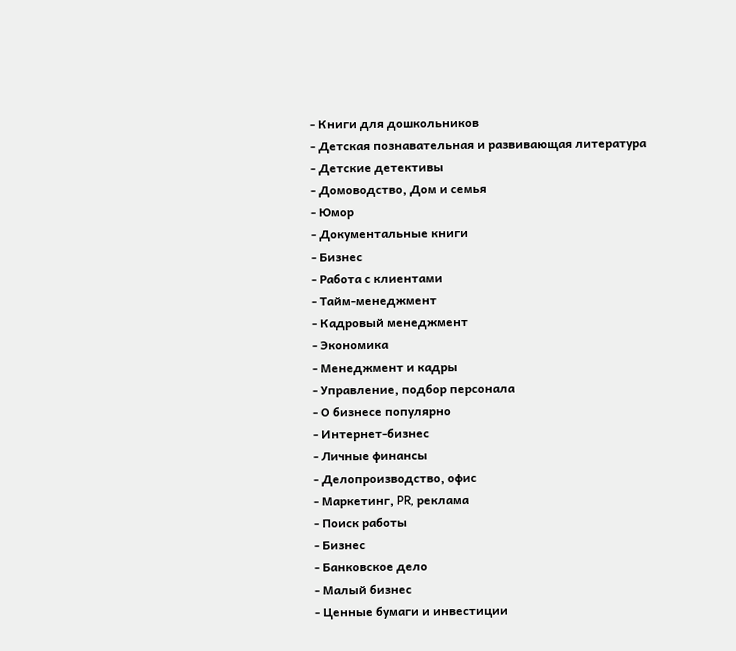- Книги для дошкольников
- Детская познавательная и развивающая литература
- Детские детективы
- Домоводство, Дом и семья
- Юмор
- Документальные книги
- Бизнес
- Работа с клиентами
- Тайм-менеджмент
- Кадровый менеджмент
- Экономика
- Менеджмент и кадры
- Управление, подбор персонала
- О бизнесе популярно
- Интернет-бизнес
- Личные финансы
- Делопроизводство, офис
- Маркетинг, PR, реклама
- Поиск работы
- Бизнес
- Банковское дело
- Малый бизнес
- Ценные бумаги и инвестиции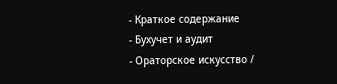- Краткое содержание
- Бухучет и аудит
- Ораторское искусство /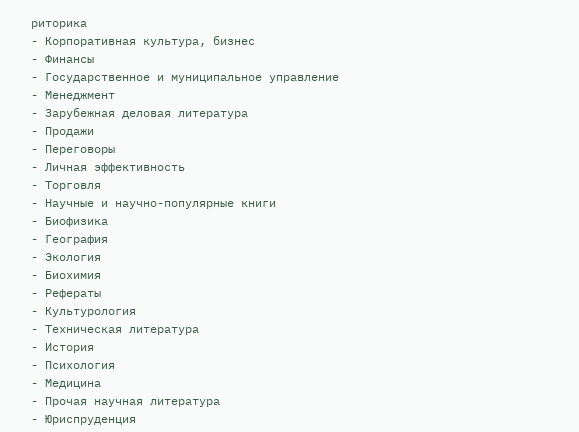риторика
- Корпоративная культура, бизнес
- Финансы
- Государственное и муниципальное управление
- Менеджмент
- Зарубежная деловая литература
- Продажи
- Переговоры
- Личная эффективность
- Торговля
- Научные и научно-популярные книги
- Биофизика
- География
- Экология
- Биохимия
- Рефераты
- Культурология
- Техническая литература
- История
- Психология
- Медицина
- Прочая научная литература
- Юриспруденция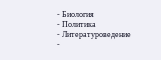- Биология
- Политика
- Литературоведение
-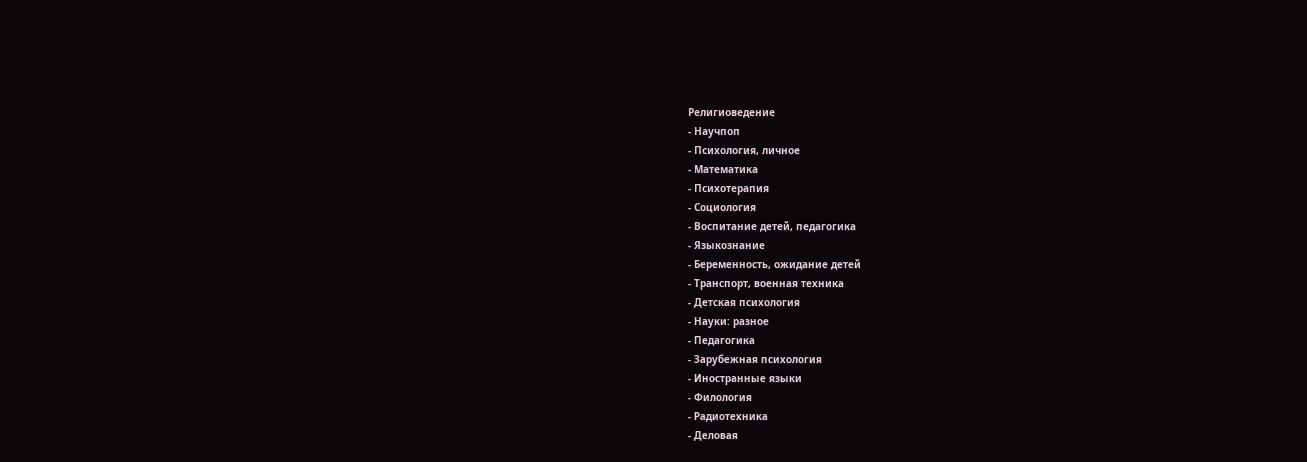Религиоведение
- Научпоп
- Психология, личное
- Математика
- Психотерапия
- Социология
- Воспитание детей, педагогика
- Языкознание
- Беременность, ожидание детей
- Транспорт, военная техника
- Детская психология
- Науки: разное
- Педагогика
- Зарубежная психология
- Иностранные языки
- Филология
- Радиотехника
- Деловая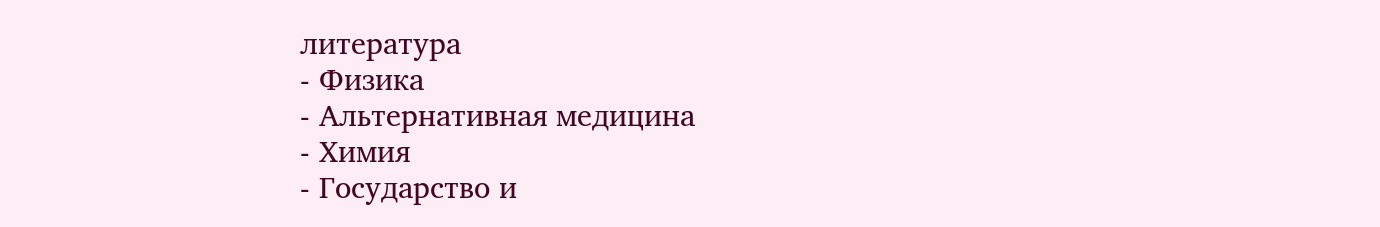литература
- Физика
- Альтернативная медицина
- Химия
- Государство и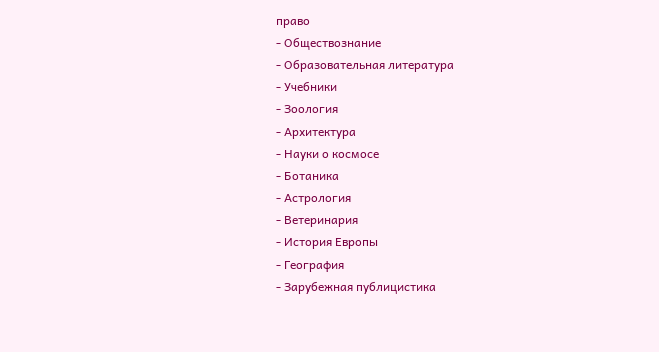право
- Обществознание
- Образовательная литература
- Учебники
- Зоология
- Архитектура
- Науки о космосе
- Ботаника
- Астрология
- Ветеринария
- История Европы
- География
- Зарубежная публицистика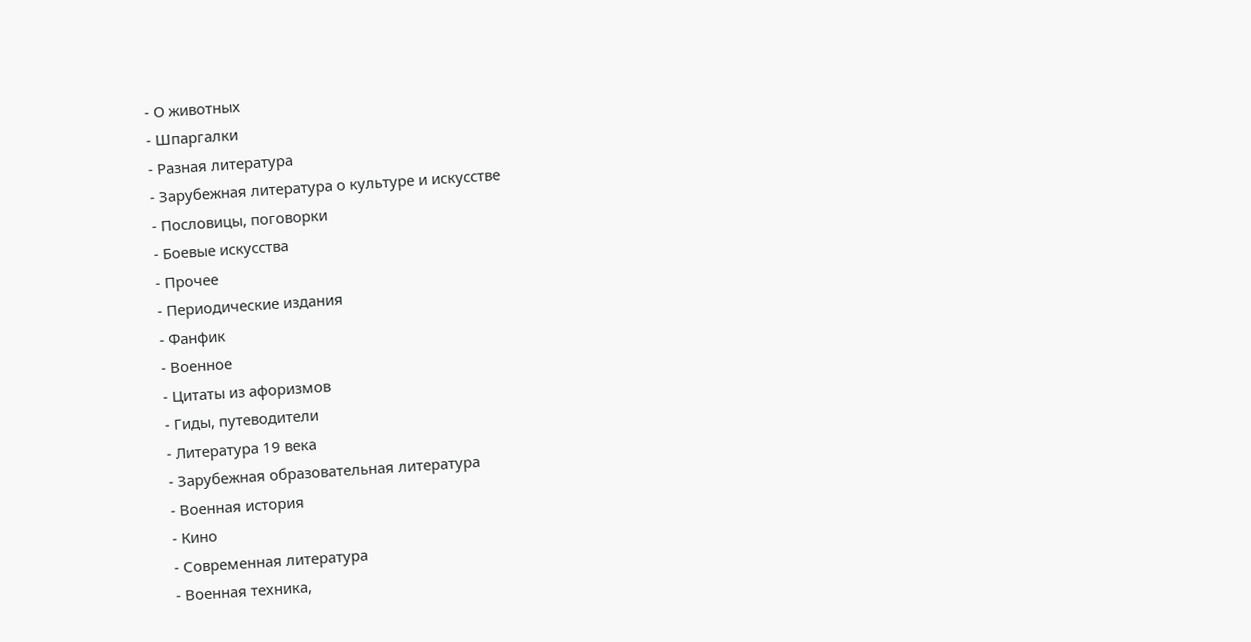- О животных
- Шпаргалки
- Разная литература
- Зарубежная литература о культуре и искусстве
- Пословицы, поговорки
- Боевые искусства
- Прочее
- Периодические издания
- Фанфик
- Военное
- Цитаты из афоризмов
- Гиды, путеводители
- Литература 19 века
- Зарубежная образовательная литература
- Военная история
- Кино
- Современная литература
- Военная техника,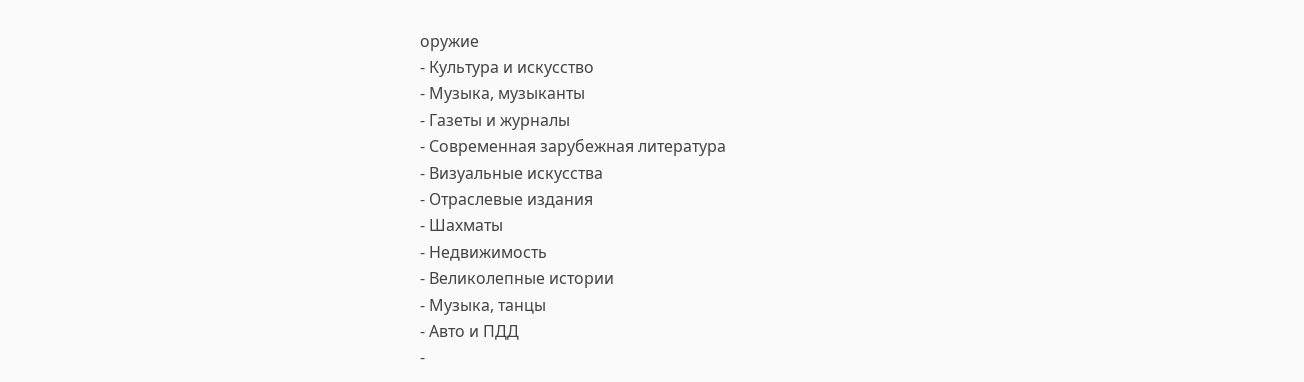оружие
- Культура и искусство
- Музыка, музыканты
- Газеты и журналы
- Современная зарубежная литература
- Визуальные искусства
- Отраслевые издания
- Шахматы
- Недвижимость
- Великолепные истории
- Музыка, танцы
- Авто и ПДД
-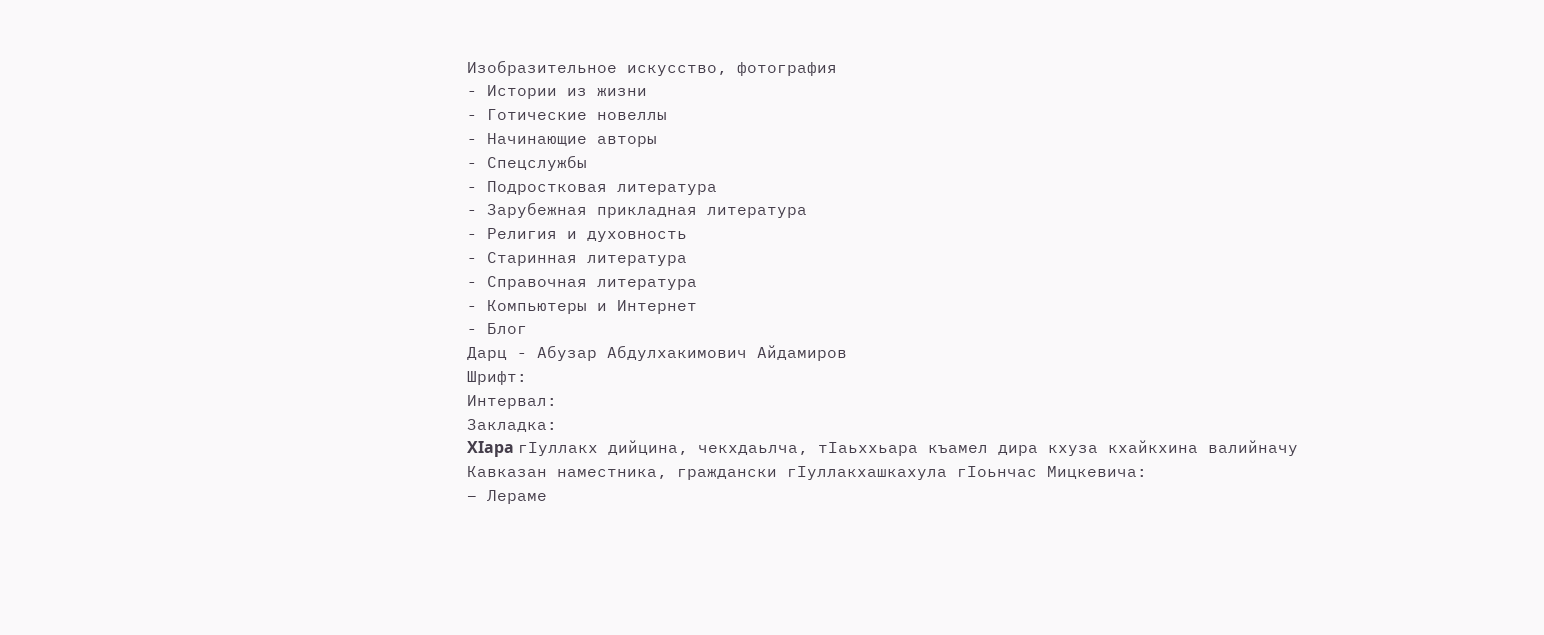Изобразительное искусство, фотография
- Истории из жизни
- Готические новеллы
- Начинающие авторы
- Спецслужбы
- Подростковая литература
- Зарубежная прикладная литература
- Религия и духовность
- Старинная литература
- Справочная литература
- Компьютеры и Интернет
- Блог
Дарц - Абузар Абдулхакимович Айдамиров
Шрифт:
Интервал:
Закладка:
XIapa гIуллакх дийцина, чекхдаьлча, тIаьххьара къамел дира кхуза кхайкхина валийначу Кавказан наместника, граждански гIуллакхашкахула гIоьнчас Мицкевича:
– Лераме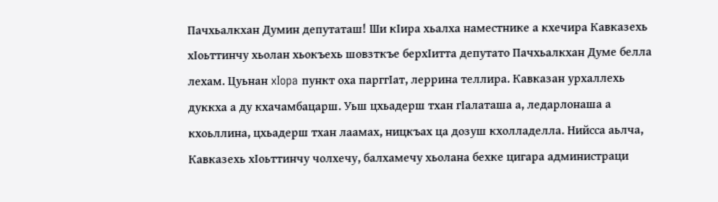Пачхьалкхан Думин депутаташ! Ши кIира хьалха наместнике а кхечира Кавказехь хIоьттинчу хьолан хьокъехь шовзткъе берхIитта депутато Пачхьалкхан Думе белла лехам. Цуьнан xIopa пункт оха парггIат, леррина теллира. Кавказан урхаллехь дуккха а ду кхачамбацарш. Уьш цхьадерш тхан гIалаташа а, ледарлонаша а кхоьллина, цхьадерш тхан лаамах, ницкъах ца дозуш кхолладелла. Нийсса аьлча, Кавказехь хIоьттинчу чолхечу, балхамечу хьолана бехке цигара администраци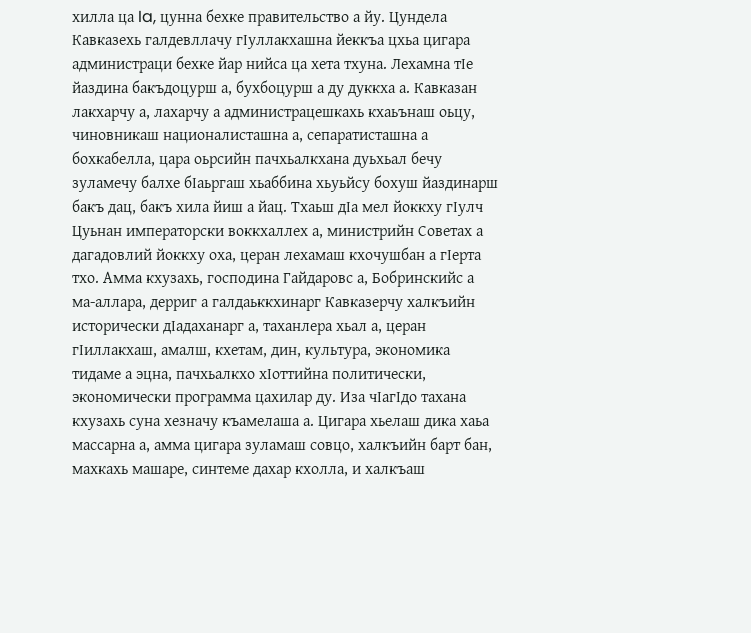хилла ца Ia, цунна бехке правительство а йу. Цундела Кавказехь галдевллачу гIуллакхашна йеккъа цхьа цигара администраци бехке йар нийса ца хета тхуна. Лехамна тIе йаздина бакъдоцурш а, бухбоцурш а ду дуккха а. Кавказан лакхарчу а, лахарчу а администрацешкахь кхаьънаш оьцу, чиновникаш националисташна а, сепаратисташна а бохкабелла, цара оьрсийн пачхьалкхана дуьхьал бечу зуламечу балхе бIаьргаш хьаббина хьуьйсу бохуш йаздинарш бакъ дац, бакъ хила йиш а йац. Тхаьш дIа мел йоккху гIулч Цуьнан императорски воккхаллех а, министрийн Советах а дагадовлий йоккху оха, церан лехамаш кхочушбан а гIерта тхо. Амма кхузахь, господина Гайдаровс а, Бобринскийс а ма-аллара, дерриг а галдаьккхинарг Кавказерчу халкъийн исторически дIадаханарг а, таханлера хьал а, церан гIиллакхаш, амалш, кхетам, дин, культура, экономика тидаме а эцна, пачхьалкхо хIоттийна политически, экономически программа цахилар ду. Иза чIагIдо тахана кхузахь суна хезначу къамелаша а. Цигара хьелаш дика хаьа массарна а, амма цигара зуламаш совцо, халкъийн барт бан, махкахь машаре, синтеме дахар кхолла, и халкъаш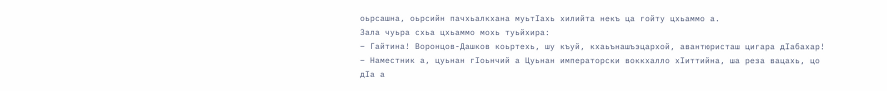оьрсашна, оьрсийн пачхьалкхана муьтIахь хилийта некъ ца гойту цхьаммо а.
Зала чуьра схьа цхьаммо мохь туьйхира:
– Гайтина! Воронцов-Дашков коьртехь, шу къуй, кхаьънашъэцархой, авантюристаш цигара дIабахар!
– Наместник а, цуьнан гIоьнчий а Цуьнан императорски воккхалло хIиттийна, ша реза вацахь, цо дIа а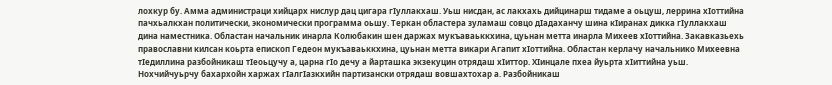лохкур бу. Амма администраци хийцарх нислур дац цигара гIуллакхаш. Уьш нисдан, ас лакхахь дийцинарш тидаме а оьцуш, леррина хIоттийна пачхьалкхан политически, экономически программа оьшу. Теркан областера зуламаш совцо дIадаханчу шина кIиранах дикка гIуллакхаш дина наместника. Областан начальник инарла Колюбакин шен даржах мукъаваьккхина, цуьнан метта инарла Михеев хIоттийна. Закавказьехь православни килсан коьрта епископ Гедеон мукъаваьккхина, цуьнан метта викари Агапит хIоттийна. Областан керлачу начальнико Михеевна тIедиллина разбойникаш тIеоьцучу а, царна гIo дечу а йарташка экзекуцин отрядаш хIиттор. ХIинцале пхеа йуьрта хIиттийна уьш. Нохчийчуьрчу бахархойн харжах гIалгIазкхийн партизански отрядаш вовшахтохар а. Разбойникаш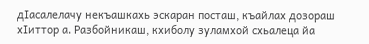дIасалелачу некъашкахь эскаран посташ, къайлах дозораш хIиттор а. Разбойникаш, кхиболу зуламхой схьалеца йа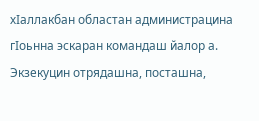хIаллакбан областан администрацина гIоьнна эскаран командаш йалор а. Экзекуцин отрядашна, посташна,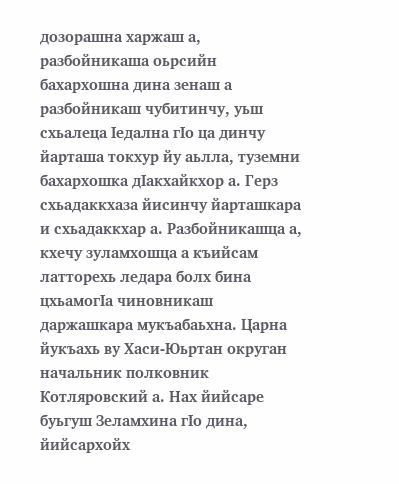дозорашна харжаш а, разбойникаша оьрсийн бахархошна дина зенаш а разбойникаш чубитинчу, уьш схьалеца Iедална гIо ца динчу йарташа токхур йу аьлла, туземни бахархошка дIакхайкхор а. Герз схьадаккхаза йисинчу йарташкара и схьадаккхар а. Разбойникашца а, кхечу зуламхошца а къийсам латторехь ледара болх бина цхьамогIа чиновникаш даржашкара мукъабаьхна. Царна йукъахь ву Хаси-Юьртан округан начальник полковник Котляровский а. Нах йийсаре буьгуш Зеламхина гIо дина, йийсархойх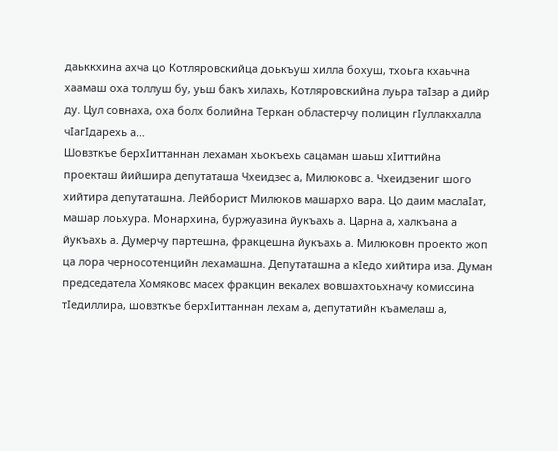даьккхина ахча цо Котляровскийца доькъуш хилла бохуш, тхоьга кхаьчна хаамаш оха толлуш бу, уьш бакъ хилахь, Котляровскийна луьра таIзар а дийр ду. Цул совнаха, оха болх болийна Теркан областерчу полицин гIуллакхалла чIагIдарехь а…
Шовзткъе берхIиттаннан лехаман хьокъехь сацаман шаьш хIиттийна проекташ йийшира депутаташа Чхеидзес а, Милюковс а. Чхеидзениг шого хийтира депутаташна. Лейборист Милюков машархо вара. Цо даим маслаIат, машар лоьхура. Монархина, буржуазина йукъахь а. Царна а, халкъана а йукъахь а. Думерчу партешна, фракцешна йукъахь а. Милюковн проекто жоп ца лора черносотенцийн лехамашна. Депутаташна а кIедо хийтира иза. Думан председатела Хомяковс масех фракцин векалех вовшахтоьхначу комиссина тIедиллира, шовзткъе берхIиттаннан лехам а, депутатийн къамелаш а,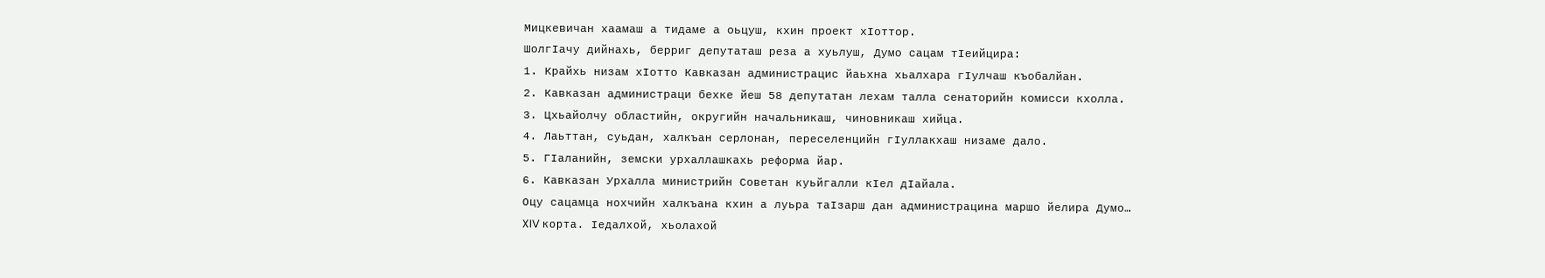Мицкевичан хаамаш а тидаме а оьцуш, кхин проект хIоттор.
ШолгIачу дийнахь, берриг депутаташ реза а хуьлуш, Думо сацам тIеийцира:
1. Крайхь низам хIотто Кавказан администрацис йаьхна хьалхара гIулчаш къобалйан.
2. Кавказан администраци бехке йеш 58 депутатан лехам талла сенаторийн комисси кхолла.
3. Цхьайолчу областийн, округийн начальникаш, чиновникаш хийца.
4. Лаьттан, суьдан, халкъан серлонан, переселенцийн гIуллакхаш низаме дало.
5. ГIаланийн, земски урхаллашкахь реформа йар.
6. Кавказан Урхалла министрийн Советан куьйгалли кIел дIайала.
Оцу сацамца нохчийн халкъана кхин а луьра таIзарш дан администрацина маршо йелира Думо…
XIV корта. Iедалхой, хьолахой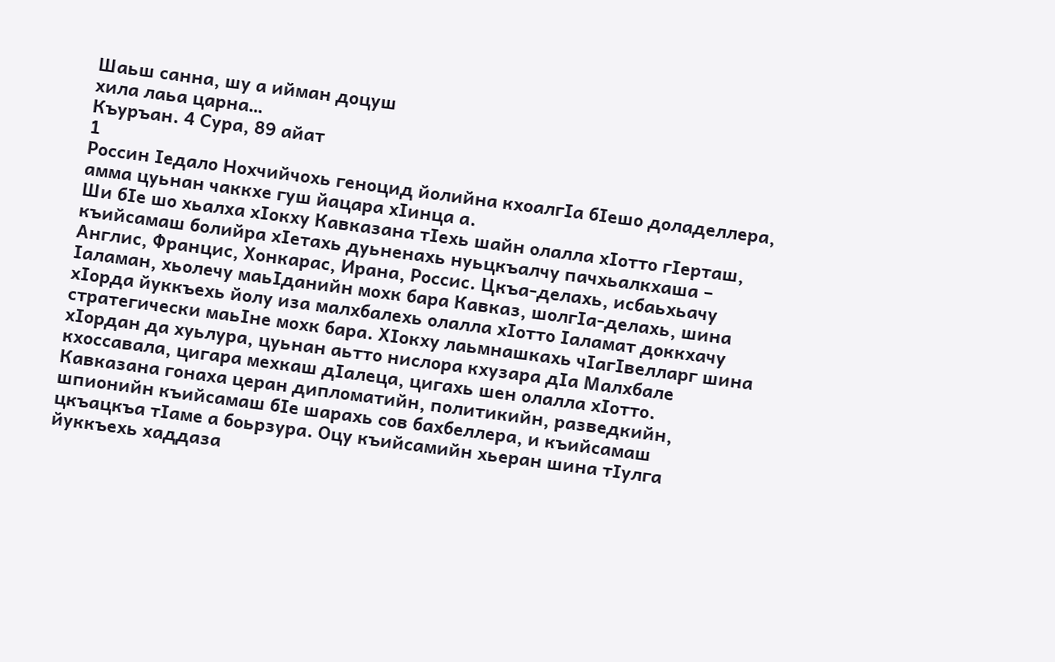Шаьш санна, шу а ийман доцуш
хила лаьа царна…
Къуръан. 4 Сура, 89 айат
1
Россин Iедало Нохчийчохь геноцид йолийна кхоалгIа бIешо доладеллера, амма цуьнан чаккхе гуш йацара хIинца а.
Ши бIе шо хьалха хIокху Кавказана тIехь шайн олалла xIотто гIерташ, къийсамаш болийра хIетахь дуьненахь нуьцкъалчу пачхьалкхаша – Англис, Францис, Хонкарас, Ирана, Россис. Цкъа-делахь, исбаьхьачу Iаламан, хьолечу маьIданийн мохк бара Кавказ, шолгIа-делахь, шина хIорда йуккъехь йолу иза малхбалехь олалла хIотто Iаламат доккхачу стратегически маьIне мохк бара. ХIокху лаьмнашкахь чIагIвелларг шина хIордан да хуьлура, цуьнан аьтто нислора кхузара дIа Малхбале кхоссавала, цигара мехкаш дIалеца, цигахь шен олалла хIотто. Кавказана гонаха церан дипломатийн, политикийн, разведкийн, шпионийн къийсамаш бIе шарахь сов бахбеллера, и къийсамаш цкъацкъа тIаме а боьрзура. Оцу къийсамийн хьеран шина тIулга йуккъехь хаддаза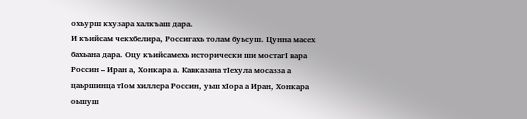охьурш кхузара халкъаш дара.
И къийсам чекхбелира, Россигахь толам буьсуш. Цунна масех бахьана дара. Оцу къийсамехь исторически ши мостагI вара Россин – Иран а, Хонкара а. Кавказана тIехула мосазза а цаьршинца тIом хиллера Россин, уьш хIора а Иран, Хонкара оьшуш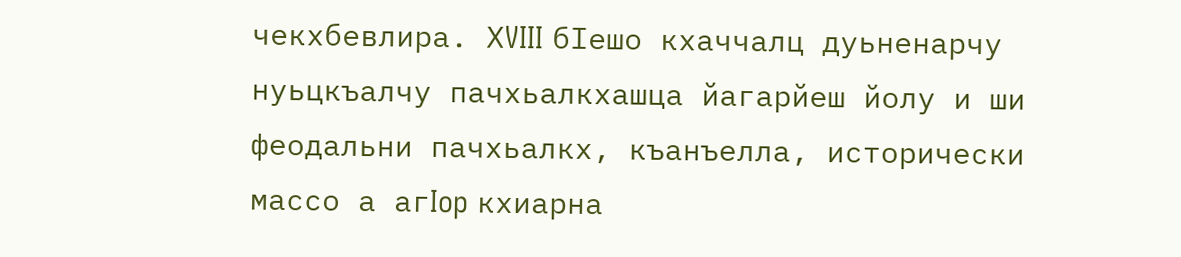чекхбевлира. ХVIII бIешо кхаччалц дуьненарчу нуьцкъалчу пачхьалкхашца йагарйеш йолу и ши феодальни пачхьалкх, къанъелла, исторически массо а aгIop кхиарна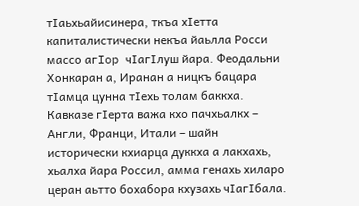тIаьхьайисинера, ткъа хIеттa капиталистически некъа йаьлла Росси массо aгIop чIагIлуш йара. Феодальни Хонкаран а, Иранан а ницкъ бацара тIамца цунна тIехь толам баккха.
Кавказе гIерта важа кхо пачхьалкх – Англи, Франци, Итали – шайн исторически кхиарца дуккха а лакхахь, хьалха йара Россил, амма генахь хиларо церан аьтто бохабора кхузахь чIагIбала.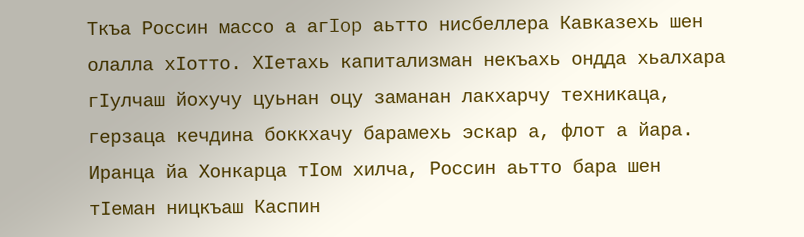Ткъа Россин массо а aгIop аьтто нисбеллера Кавказехь шен олалла хIотто. ХIетахь капитализман некъахь ондда хьалхара гIулчаш йохучу цуьнан оцу заманан лакхарчу техникаца, герзаца кечдина боккхачу барамехь эскар а, флот а йара. Иранца йа Хонкарца тIом хилча, Россин аьтто бара шен тIеман ницкъаш Каспин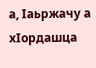а, Iаьржачу а хIордашца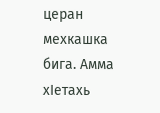церан мехкашка бига. Амма хIетахь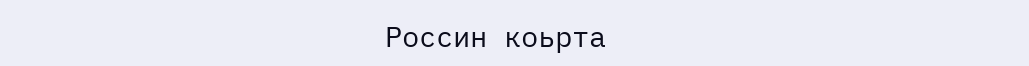Россин коьрта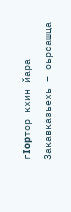гIopтop кхин йара Закавказьехь – оьрсашца